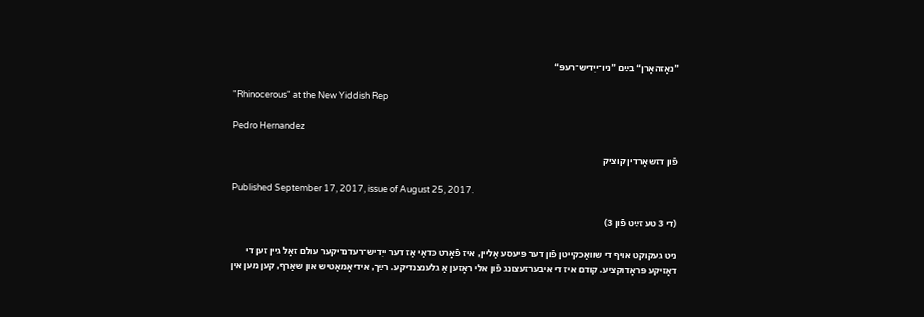”נאָזהאָרן“ בײַם ”ניו־ייִדיש־רעפּ“

"Rhinocerous" at the New Yiddish Rep

Pedro Hernandez

פֿון דזשאָרדין קוציק

Published September 17, 2017, issue of August 25, 2017.

(די 3 טע זײַט פֿון 3)

ניט געקוקט אויף די שוואַכקייטן פֿון דער פּיעסע אַליין, איז פֿאָרט כּדאַי אַז דער ייִדיש־רעדנדיקער עולם זאָל גיין זען די דאָזיקע פּראָדוקציע. קודם איז די איבערזעצונג פֿון אלי ראָזען אַ גלענצנדיקע. רײַך, אידיאָמאַטיש און שאַרף, קען מען אין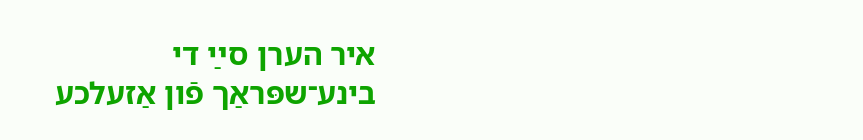איר הערן סײַ די בינע־שפּראַך פֿון אַזעלכע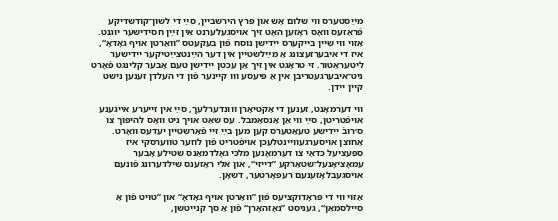מײַסטערס ווי שלום אַש און פּרץ הירשביין, סײַ די לשון־קודשדיקע פֿראַזעס וואָס ראָזען האָט זיך אויסגעלערנט אין זײַן חסידישער יוגנט. אַזוי ווי שיין בייקערס ייִדישן נוסח פֿון בעקעטס ”וואַרטן אויף גאָדאָ“, איז די איבערזעצונג אַ מײַלשטיין אין דער הײַנטצײַטיקער ייִדישער ליטעראַטור. זי טראָגט אין זיך אַן עכטן ייִדישן טעם אָבער קלינגט פֿאָרט ניט־איבערגעטריבן אין אַ פּיעסע וווּ קיינער פֿון די העלדן זענען נישט קיין ייִדן.

ווי דערמאָנט, זענען די אַקטיאָרן וווּנדערלעך, סײַ אין זייערע אייגענע אויפֿטריטן, סײַ ווי אַן אַנסאַמבל. עס שאַט אויך ניט וואָס להיפּוך צו ס׳רובֿ ייִדישע טעאַטערס קען מען בײַ זיי פֿאַרשטיין יעדעס וואָרט. אַחוצן אויסערגעוויינטלעכן אויפֿטריט פֿון לוזער טווערסקי איז ספּעציעל כּדאַי צו דערמאָנען מלכּי גאָלדמאַנס שטילע אָבער עמאָציאָנעל־שטאַרקע ”דייזי“, און אלי ראָזענס שילדערונג פֿונעם אויסגעבלאָזענעם רעפּאָרטער, דשאָן.

אַזוי ווי די פּראָדוקציעס פֿון ”וואַרטן אויף גאָדאָ“ און ”טויט פֿון אַ סיילסמאַן“, געניסט ”נאָזהאָרן“ פֿון אַ סך קנייטשן,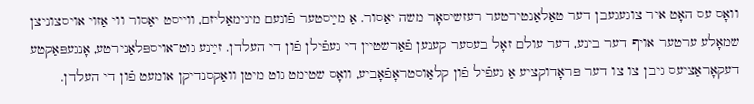וואָס עס האָט איר צוגעגעבן דער טאַלאַנטירטער רעזשיסאָר משה יאַסור. אַ מײַסטער פֿונעם מינימאַליזם, ווייסט יאַסור ווי אַזוי אויסצוניצן שמאָלע ערטער אויף דער בינע, דער עולם זאָל בעסער קענען פֿאַרשטיין די געפֿילן פֿון די העלדן. זײַנע גוט־אויספּלאַנירטע, אָנגעפּאַקטע דעקאָראַציעס גיבן צו צו דער פּראָדוקציע אַ געפֿיל פֿון קלאַוסטראָפֿאָביע, וואָס שטימט גוט מיטן וואַקסנדיקן אומעט פֿון די העלדן.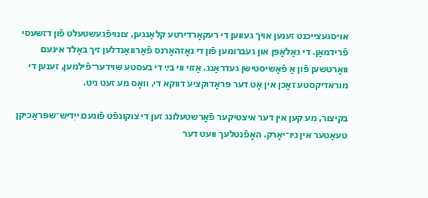אויסגעצייכנט זענען אויך געווען די רעקאָרדירטע קלאַנגען, צונויפֿגעשטעלט פֿון דזשעסי פֿרידמאַן. די גאַלאָפּן און געברומען פֿון די נאָזהאָרנס פֿאַרוואַנדלען זיך באַלד אינעם וואָרטשען פֿון אַ פֿאַשיסטישן געדראַנג. אַזוי ווי בײַ די בעסטע שוידער־פֿילמען, זענען די מוראדיקסטע זאַכן אין אָט דער פּראָדוקציע דווקא די, וואָס מע זעט ניט.

בקיצור, מע קען אין דער איצטיקער פֿאָרשטעלונג זען די צוקונפֿט פֿונעם ייִדיש־שפּראַכיקן טעאַטער אין ניו־יאָרק. האָפֿנטלעך וועט דער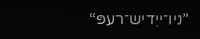”ניו־ייִדיש־רעפּ“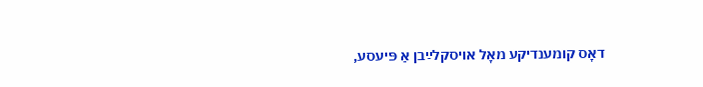דאָס קומענדיקע מאָל אויסקלײַבן אַ פּיעסע,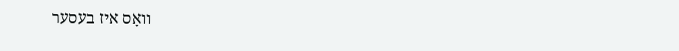וואָס איז בעסער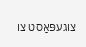צוגעפּאַסט צו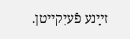זײַנע פֿעיִקייטן.